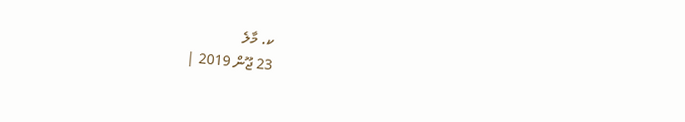ކ. މާލެ
23 ޖޫން 2019 |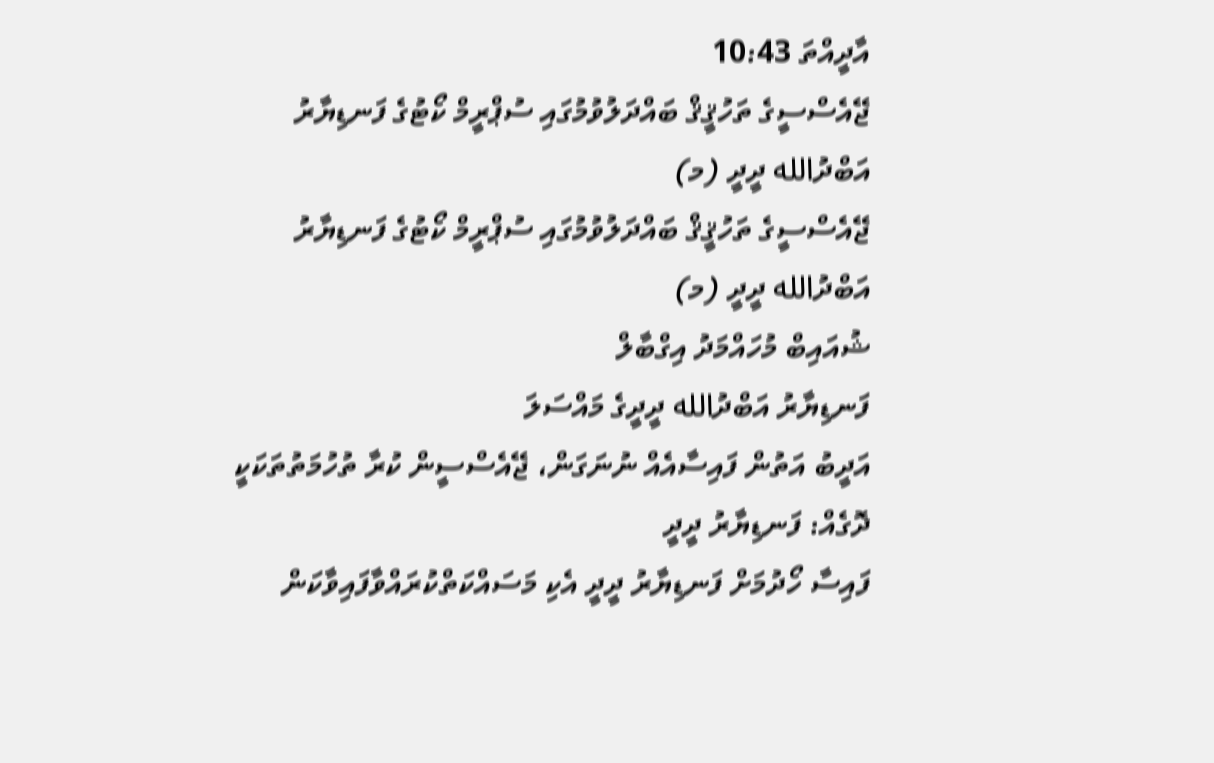އާދީއްތަ 10:43
ޖޭއެސްސީގެ ތަހުޤީޤް ބައްދަލުވުމުގައި ސުޕްރީމް ކޯޓުގެ ފަނޑިޔާރު އަބްދުالله ދީދީ (މ)
ޖޭއެސްސީގެ ތަހުޤީޤް ބައްދަލުވުމުގައި ސުޕްރީމް ކޯޓުގެ ފަނޑިޔާރު އަބްދުالله ދީދީ (މ)
ޝުއައިބް މުހައްމަދު އިގްބާލް
ފަނޑިޔާރު އަބްދުالله ދީދީގެ މައްސަލަ
އަދީބު އަތުން ފައިސާއެއް ނުނަގަން، ޖޭއެސްސީން ކުރާ ތުހުމަތުތަކަކީ ދޮގެއް: ފަނޑިޔާރު ދީދީ
ފައިސާ ހޯދުމަށް ފަނޑިޔާރު ދީދީ އެކި މަސައްކަތްކުރައްވާފައިވާކަން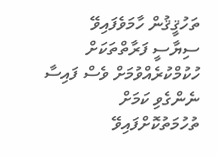ތަހުޤީޤުން ހާމަވެފައިވޭ
ސިޔާސީ ފަރާތްތަކަށް ހުކުމްކުރެއްވުމަށް ވެސް ފައިސާ ނެންގެވި ކަމަށް ތުހުމަތުކޮށްފައިވޭ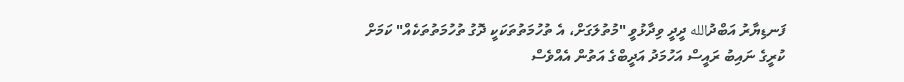ފަނޑިޔާރު އަބްދުالله ދީދީ ވިދާޅުވީ "މުތުލަގަށް، އެ ތުހުމަތުތަކަކީ ދޮގު ތުހުމަތުތަކެއް" ކަމަށް
ކުރީގެ ނައިބު ރައީސް އަހުމަދު އަދީބްގެ އަތުން އެއްވެސް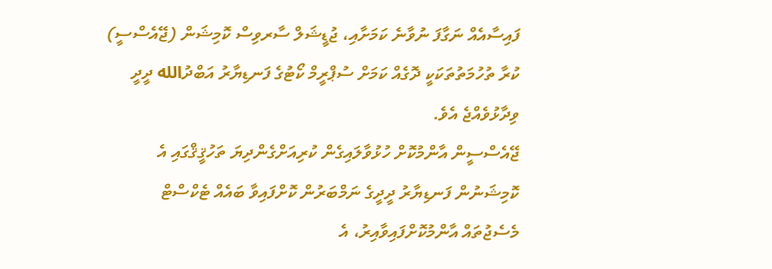ފައިސާއެއް ނަގާފަ ނުވާނެ ކަމަށާއި، ޖުޑީޝަލް ސާރވިސް ކޮމިޝަން (ޖޭއެސްސީ) ކުރާ ތުހުމަތުތަކަކީ ދޮގެއް ކަމަށް ސުޕްރީމް ކޯޓުގެ ފަނޑިޔާރު އަބްދުالله ދީދީ ވިދާޅުވެއްޖެ އެވެ.
ޖޭއެސްސީން އާންމުކޮށް ހުޅުވާލައިގެން ކުރިއަށްގެންދިޔަ ތަހުޤީޤްގައި އެ ކޮމިޝަނުން ފަނޑިޔާރު ދީދީގެ ނަމްބަރުން ކޮށްފައިވާ ބައެއް ޓެކްސްޓް މެސެޖުތައް އާންމުކޮށްފައިވާއިރު، އެ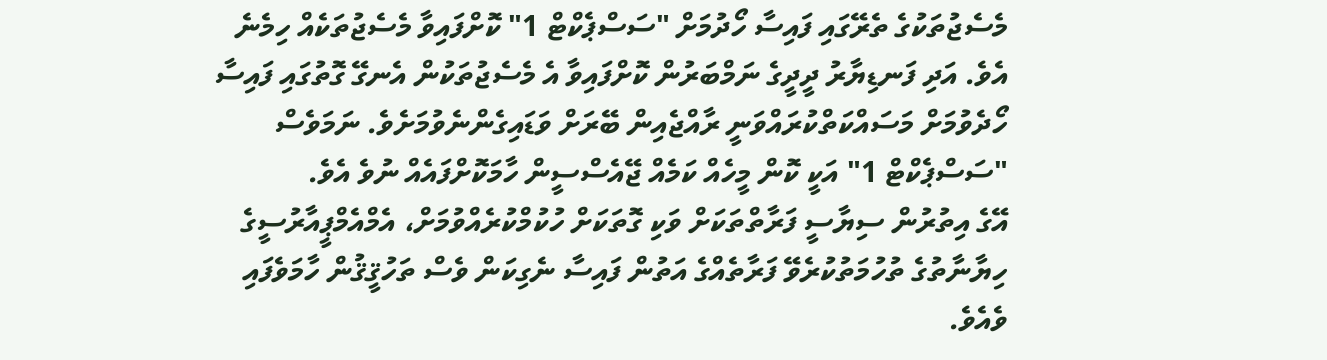މެސެޖުތަކުގެ ތެރޭގައި ފައިސާ ހޯދުމަށް "ސަސްޕެކްޓް 1" ކޮށްފައިވާ މެސެޖުތަކެއް ހިމެނެ އެވެ. އަދި ފަނޑިޔާރު ދީދީގެ ނަމްބަރުން ކޮށްފައިވާ އެ މެސެޖުތަކުން އެނގޭ ގޮތުގައި ފައިސާ ހޯދެވުމަށް މަސައްކަތްކުރައްވަނީ ރާއްޖެއިން ބޭރަށް ވަޑައިގެންނެވުމަށެވެ. ނަމަވެސް "ސަސްޕެކްޓް 1" އަކީ ކޮން މީހެއް ކަމެއް ޖޭއެސްސީން ހާމަކޮށްފައެއް ނުވެ އެވެ.
އޭގެ އިތުރުން ސިޔާސީ ފަރާތްތަކަށް ވަކި ގޮތަކަށް ހުކުމްކުރެއްވުމަށް، އެމްއެމްޕީއާރުސީގެ ހިޔާނާތުގެ ތުހުމަތުކުރެވޭ ފަރާތެއްގެ އަތުން ފައިސާ ނެގިކަން ވެސް ތަހުޤީޤުން ހާމަވެފައި ވެއެވެ.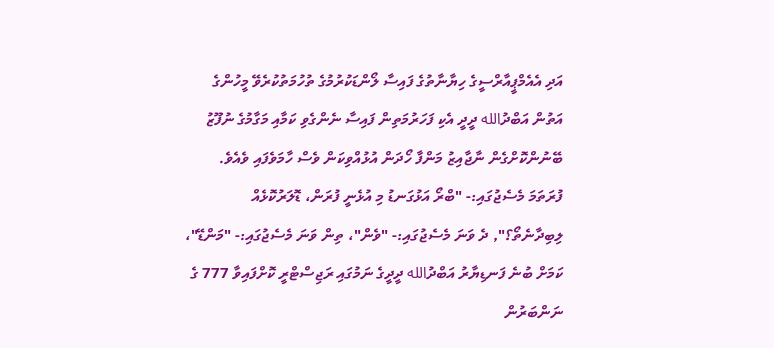އަދި އެއެމްޕީއާރްސީގެ ހިޔާނާތުގެ ފައިސާ ލޯންޑަކުރުމުގެ ތުހުމަތުކުރެވޭ މީހުންގެ އަތުން އަބްދުالله ދީދީ އެކި ފަހަރުމަތިން ފައިސާ ނެންގެވި ކަމާއި މަގާމުގެ ނުފޫޒު ބޭނުންކޮށްގެން ނާޖާއިޒު މަންފާ ހޯދަން އުޅުއްވިކަން ވެސް ހާމަވެފައި ވެއެވެ.
ފުރަތަމަ މެސެޖުގައި:- "ބްރޯ އަޅުގަނޑު މި އުޅެނީ ފުރަން، ޑޮލަރުކޮޅެއް ލިބިދާނެތޯ؟", ދެ ވަނަ މެސެޖުގައި:- "ވެން"، ތިން ވަނަ މެސެޖުގައި:- "މަންޑޭ"، ކަމަށް ބުނެ ފަނޑިޔާރު އަބްދުالله ދީދީގެ ނަމުގައި ރަޖިސްޓްރީ ކޮށްފައިވާ 777 ގެ ނަންބަރުން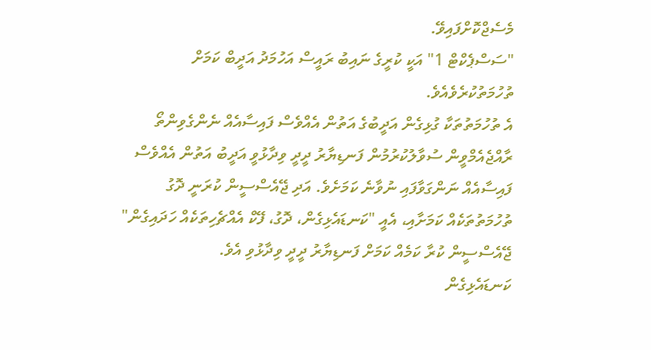މެސެޖްކޮށްފައިވޭ.
"ސަސްޕެކްޓް 1" އަކީ ކުރީގެ ނައިބު ރައީސް އަހުމަދު އަދީބް ކަމަށް ތުހުމަތުކުރެވެއެވެ.
އެ ތުހުމަތުތަކާ ގުޅިގެން އަދީބުގެ އަތުން އެއްވެސް ފައިސާއެއް ނެންގެވިންތޯ ރާއްޖެއެމްވީން ސުވާލުކުރުމުން ފަނޑިޔާރު ދީދީ ވިދާޅުވީ އަދީބު އަތުން އެއްވެސް ފައިސާއެއް ނަންގަވާފައި ނުވާނެ ކަމަށެވެ. އަދި ޖޭއެސްސީން ކުރަނީ ދޮގު ތުހުމަތުތަކެއް ކަމަށާއި، އެއީ "ކަނޑައެޅިގެން، ދޮގު، ފޭކް އެއްޗެހިތަކެއް ހަދައިގެން" ޖޭއެސްސީން ކުރާ ކަމެއް ކަމަށް ފަނޑިޔާރު ދީދީ ވިދާޅުވި އެވެ.
ކަނޑައެޅިގެން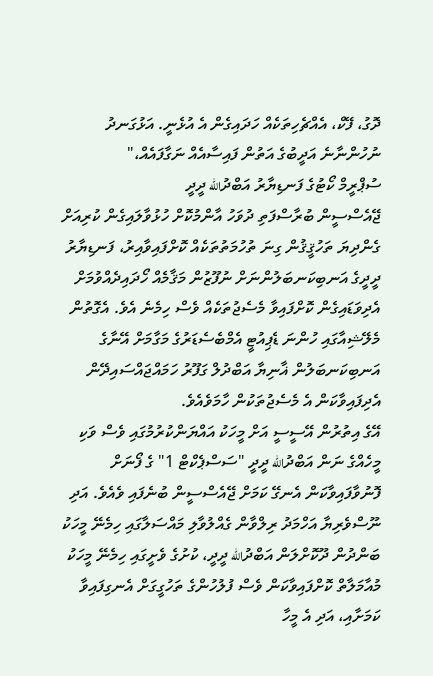ދޮގު، ފޭކް، އެއްޗެހިތަކެއް ހަދައިގެން އެ އުޅެނީ. އަޅުގަނދު ނުހުންނާނެ އަދީބުގެ އަތުން ފައިސާއެއް ނަގާފައެއް،"
ސުޕްރީމް ކޯޓުގެ ފަނޑިޔާރު އަބްދުالله ދީދީ
ޖޭއެސްސީން ބުރާސްފަތި ދުވަހު އާންމުކޮށް ހުޅުވާލައިގެން ކުރިއަށް ގެންދިޔަ ތަހުޤީޤުން ގިނަ ތުހުމަތުތަކެއް ކޮށްފައިވާއިރު، ފަނޑިޔާރު ދީދީގެ އަނބިކަނބަލުންނަށް ނުފޫޒުން މަޤާމެއް ހޯދައިދެއްވުމަށް އެދިވަޑައިގެން ކޮށްފައިވާ މެސެޖުތަކެއް ވެސް ހިމެނެ އެވެ. އެގޮތުން މެލޭޝިއާގައި ހުންނަ ޑެޕިއުޓީ އެމްބެސެޑަރުގެ މަގާމަށް އޭނާގެ އަނބިކަނބަލުން ޣާނިޔާ އަބްދުލް ގަފޫރު ހަމައްޖައްސައިދޭން އެދިފައިވާކަން އެ މެސެޖުތަކުން ހާމަވެއެވެ.
އޭގެ އިތުރުން އޭސީސީ އަށް މީހަކު އައްޔަންކުރުމުގައި ވެސް ވަކި މީހެއްގެ ނަން އަބްދުالله ދީދީ "ސަސްޕެކްޓް 1" ގެ ފޯނަށް ފޮނުވާފައިވާކަން އެނގޭ ކަމަށް ޖޭއެސްސީން ބުނެފައި ވެއެވެ. އަދި ނޫސްވެރިޔާ އަހްމަދު ރިލްވާން ގެއްލުވާލި މައްސަލާގައި ހިމެނޭ މީހަކު ބަންދުން ދޫކޮށްލަން އަބްދުالله ދީދީ، ކުށުގެ ވެށީގައި ހިމެނޭ މީހަކު މުއާމަލާތް ކޮށްފައިވާކަން ވެސް ފުލުހުންގެ ތަހުގީގަށް އެނގިފައިވާ ކަމަށާއި، އަދި އެ މީހާ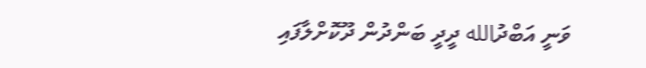ވަނީ އަބްދުالله ދީދީ ބަންދުން ދޫކޮށްލާފައި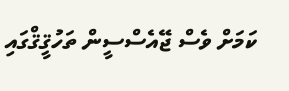ކަމަށް ވެސް ޖޭއެސްސީން ތަހުޤީޤްގައި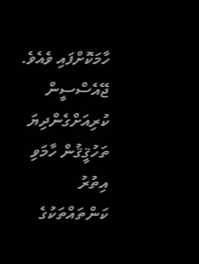ހާމަކޮށްފައި ވެއެވެ.
ޖޭއެސްސީން ކުރިއަށްގެންދިޔަ ތަހުޤީޤުން ހާމަވި އިތުރު ކަންތައްތަކުގެ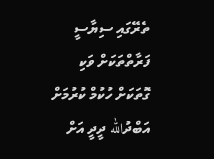ތެރޭގައި ސިޔާސީ ފަރާތްތަކަށް ވަކި ގޮތަކަށް ހުކުމް ކުރުމަށް އަބްދުالله ދީދީ އަށް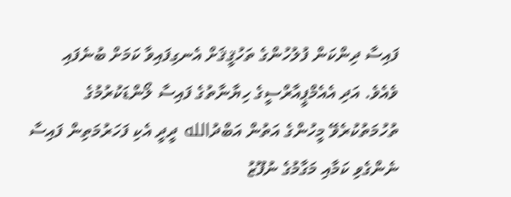ފައިސާ ދިންކަން ފުލުހުންގެ ތަހުޤީޤަށް އެނގިފައިވާ ކަމަށް ބުނެފައި ވެއެވެ. އަދި އެއެމްޕީއާރްސީގެ ހިޔާނާތުގެ ފައިސާ ލޯންޑަކުރުމުގެ ތުހުމަތުކުރެވޭ މީހުންގެ އަތުން އަބްދުالله ދީދީ އެކި ފަހަރުމަތިން ފައިސާ ނެންގެވި ކަމާއި މަގާމުގެ ނުފޫޒު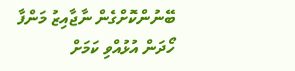ބޭނުންކޮށްގެން ނާޖާއިޒު މަންފާ ހޯދަން އުޅުއްވި ކަމަށް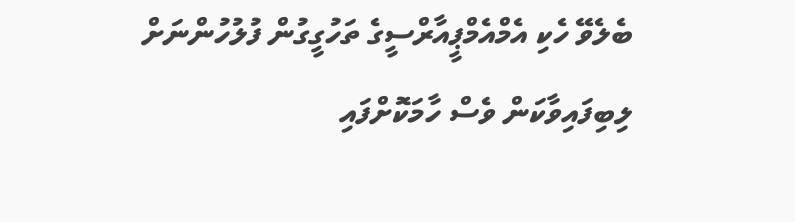ބެލެވޭ ހެކި އެމްއެމްޕީއާރްސީގެ ތަހުގީގުން ފުލުހުންނަށް ލިބިފައިވާކަން ވެސް ހާމަކޮށްފައި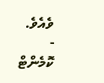ވެއެވެ.
- ކޮމެންޓް